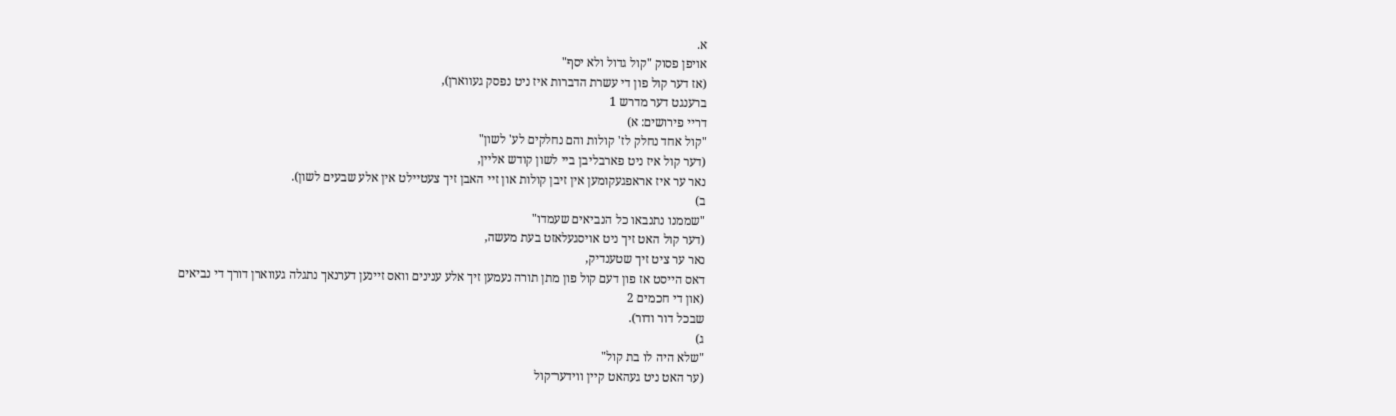א.
אויפן פסוק "קול גדול ולא יסף"
(אז דער קול פון די עשרת הדברות איז ניט נפסק געווארן),
ברענגט דער מדרש 1
דריי פירושים: א)
"קול אחד נחלק לז' קולות והם נחלקים לע' לשון"
(דער קול איז ניט פארבליבן ביי לשון קודש אליין,
נאר ער איז אראפגעקומען אין זיבן קולות און זיי האבן זיך צעטיילט אין אלע שבעים לשון).
ב)
"שממנו נתנבאו כל הנביאים שעמדו"
(דער קול האט זיך ניט אויסגעלאזט בעת מעשה,
נאר ער ציט זיך שטענדיק,
דאס הייסט אז פון דעם קול פון מתן תורה נעמען זיך אלע ענינים וואס זיינען דערנאך נתגלה געווארן דורך די נביאים
(און די חכמים 2
שבכל דור ודור).
ג)
"שלא היה לו בת קול"
(ער האט ניט געהאט קיין ווידער־קול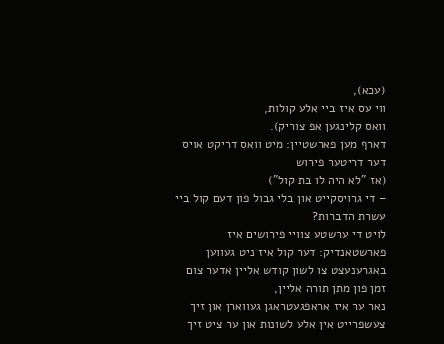(עכא),
ווי עס איז ביי אלע קולות,
וואס קלינגען אפ צוריק).
דארף מען פארשטיין: מיט וואס דריקט אויס דער דריטער פירוש
(אז "לא היה לו בת קול")
– די גרויסקייט און בלי גבול פון דעם קול ביי עשרת הדברות?
לויט די ערשטע צוויי פירושים איז פארשטאנדיק: דער קול איז ניט געווען באגרענעצט צו לשון קודש אליין אדער צום זמן פון מתן תורה אליין,
נאר ער איז אראפגעטראגן געווארן און זיך צעשפרייט אין אלע לשונות און ער ציט זיך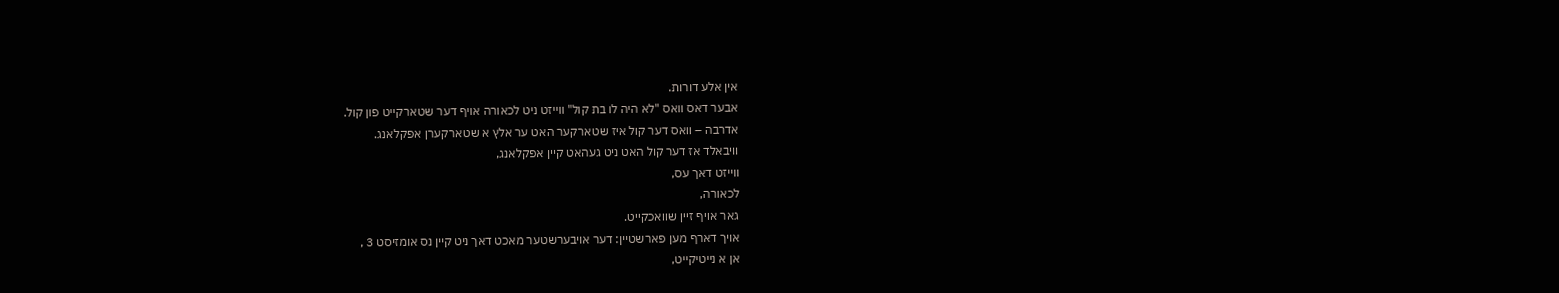אין אלע דורות.
אבער דאס וואס "לא היה לו בת קול" ווייזט ניט לכאורה אויף דער שטארקייט פון קול.
אדרבה – וואס דער קול איז שטארקער האט ער אלץ א שטארקערן אפקלאנג.
וויבאלד אז דער קול האט ניט געהאט קיין אפקלאנג,
ווייזט דאך עס,
לכאורה,
גאר אויף זיין שוואכקייט.
אויך דארף מען פארשטיין: דער אויבערשטער מאכט דאך ניט קיין נס אומזיסט 3 ,
אן א נייטיקייט,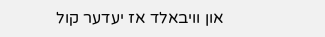און וויבאלד אז יעדער קול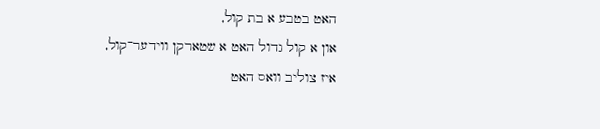האט בטבע א בת קול,
און א קול גדול האט א שטארקן ווידער־קול,
איז צוליב וואס האט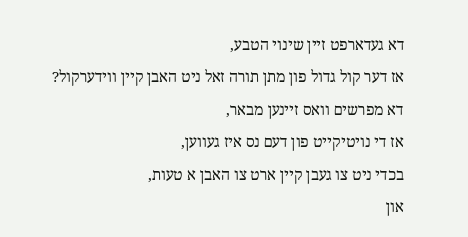דא געדארפט זיין שינוי הטבע,
אז דער קול גדול פון מתן תורה זאל ניט האבן קיין ווידערקול?
דא מפרשים וואס זיינען מבאר,
אז די נויטיקייט פון דעם נס איז געווען,
בכדי ניט צו געבן קיין ארט צו האבן א טעות,
און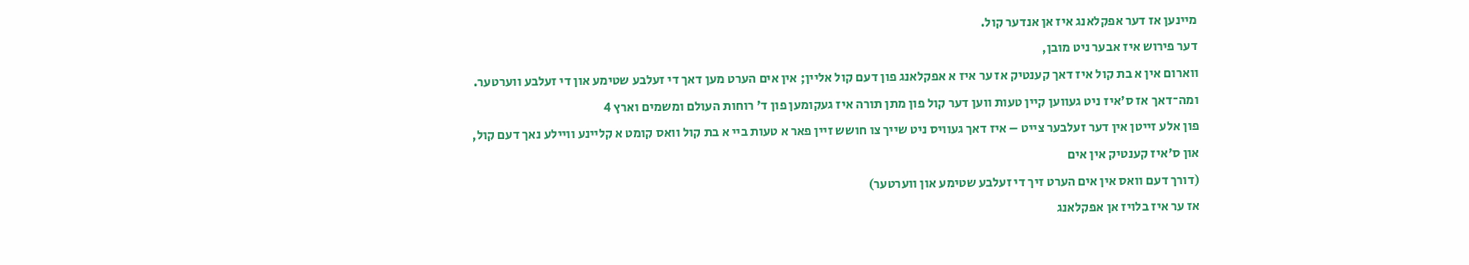מיינען אז דער אפקלאנג איז אן אנדער קול.
דער פירוש איז אבער ניט מובן,
ווארום אין א בת קול איז דאך קענטיק אז ער איז א אפקלאנג פון דעם קול אליין; אין אים הערט מען דאך די זעלבע שטימע און די זעלבע ווערטער.
ומה־דאך אז ס'איז ניט געווען קיין טעות ווען דער קול פון מתן תורה איז געקומען פון ד' רוחות העולם ומשמים וארץ 4
פון אלע זייטן אין דער זעלבער צייט – איז דאך געוויס ניט שייך צו חושש זיין פאר א טעות ביי א בת קול וואס קומט א קליינע וויילע נאך דעם קול,
און ס'איז קענטיק אין אים
(דורך דעם וואס אין אים הערט זיך די זעלבע שטימע און ווערטער)
אז ער איז בלויז אן אפקלאנג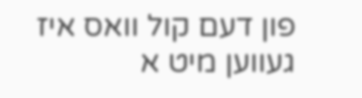פון דעם קול וואס איז געווען מיט א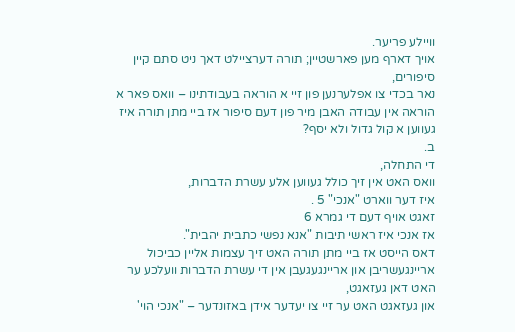וויילע פריער.
אויך דארף מען פארשטיין; תורה דערציילט דאך ניט סתם קיין סיפורים,
נאר בכדי צו אפלערנען פון זיי א הוראה בעבודתינו – וואס פאר א הוראה אין עבודה האבן מיר פון דעם סיפור אז ביי מתן תורה איז געווען א קול גדול ולא יסף?
ב.
די התחלה,
וואס האט אין זיך כולל געווען אלע עשרת הדברות,
איז דער ווארט "אנכי" 5 .
זאגט אויף דעם די גמרא 6
אז אנכי איז ראשי תיבות "אנא נפשי כתבית יהבית".
דאס הייסט אז ביי מתן תורה האט זיך עצמות אליין כביכול אריינגעשריבן און אריינגעגעבן אין די עשרת הדברות וועלכע ער האט דאן געזאגט,
און געזאגט האט ער זיי צו יעדער אידן באזונדער – "אנכי הוי'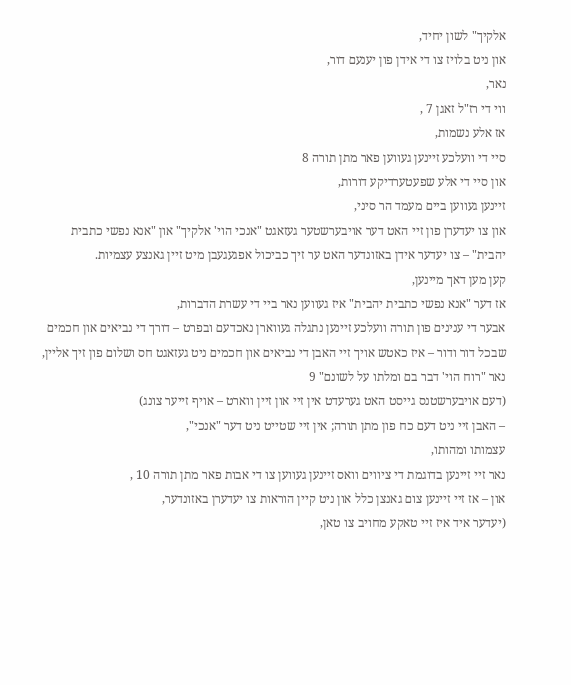אלקיך" לשון יחיד,
און ניט בלויז צו די אידן פון יענעם דור,
נאר,
ווי די רז"ל זאגן 7 ,
אז אלע נשמות,
סיי די וועלכע זיינען געווען פאר מתן תורה 8
און סיי די אלע שפעטערדיקע דורות,
זיינען געווען ביים מעמד הר סיני,
און צו יעדערן פון זיי האט דער אויבערשטער געזאגט "אנכי הוי' אלקיך" און "אנא נפשי כתבית יהבית" – צו יעדער אידן באזונדער האט ער זיך כביכול אפגעגעבן מיט זיין גאנצע עצמיות.
קען מען דאך מיינען,
אז דער "אנא נפשי כתבית יהבית" איז געווען נאר ביי די עשרת הדברות,
אבער די ענינים פון תורה וועלכע זיינען נתגלה געווארן נאכדעם ובפרט – דורך די נביאים און חכמים שבכל דור ודור – איז כאטש אויך זיי האבן די נביאים און חכמים ניט געזאגט חס ושלום פון זיך אליין,
נאר "רוח הוי' דבר בם ומלתו על לשונם" 9
(דעם אויבערשטנס גייסט האט גערעדט אין זיי און זיין ווארט – אויף זייער צונג)
– האבן זיי ניט דעם כח פון מתן תורה; אין זיי שטייט ניט דער "אנכי",
עצמותו ומהותו,
נאר זיי זיינען בדוגמת די ציווים וואס זיינען געווען צו די אבות פאר מתן תורה 10 ,
און – אז זיי זיינען צום גאנצן כלל און ניט קיין הוראות צו יעדערן באזונדער,
(יעדער איד איז זיי טאקע מחויב צו טאן,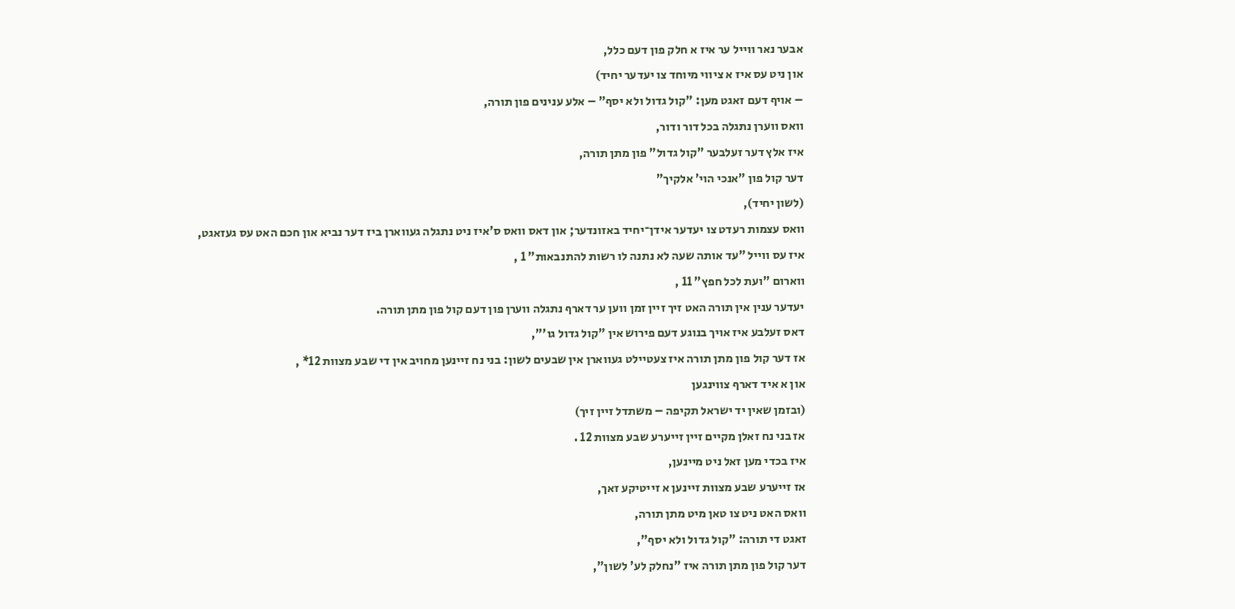אבער נאר ווייל ער איז א חלק פון דעם כלל,
און ניט עס איז א ציווי מיוחד צו יעדער יחיד)
– אויף דעם זאגט מען: "קול גדול ולא יסף" – אלע ענינים פון תורה,
וואס ווערן נתגלה בכל דור ודור,
איז אלץ דער זעלבער "קול גדול" פון מתן תורה,
דער קול פון "אנכי הוי' אלקיך"
(לשון יחיד),
וואס עצמות רעדט צו יעדער אידן־יחיד באזונדער; און דאס וואס ס'איז ניט נתגלה געווארן ביז דער נביא און חכם האט עס געזאגט,
איז עס ווייל "עד אותה שעה לא נתנה לו רשות להתנבאות" 1 ,
ווארום "ועת לכל חפץ" 11 ,
יעדער ענין אין תורה האט זיך זיין זמן ווען ער דארף נתגלה ווערן פון דעם קול פון מתן תורה.
דאס זעלבע איז אויך בנוגע דעם פירוש אין "קול גדול גו'",
אז דער קול פון מתן תורה איז צעטיילט געווארן אין שבעים לשון: בני נח זיינען מחויב אין די שבע מצוות 12* ,
און א איד דארף צווינגען
(ובזמן שאין יד ישראל תקיפה – משתדל זיין זיך)
אז בני נח זאלן מקיים זיין זייערע שבע מצוות 12 .
איז בכדי מען זאל ניט מיינען,
אז זייערע שבע מצוות זיינען א זייטיקע זאך,
וואס האט ניט צו טאן מיט מתן תורה,
זאגט די תורה: "קול גדול ולא יסף",
דער קול פון מתן תורה איז "נחלק לע' לשון",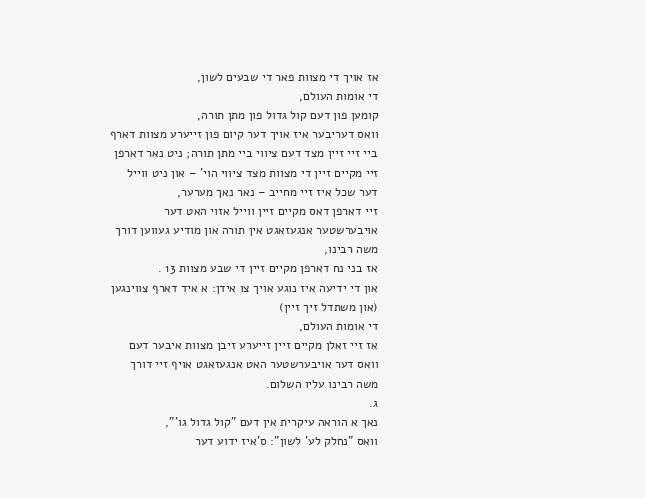אז אויך די מצוות פאר די שבעים לשון,
די אומות העולם,
קומען פון דעם קול גדול פון מתן תורה,
וואס דעריבער איז אויך דער קיום פון זייערע מצוות דארף ביי זיי זיין מצד דעם ציווי ביי מתן תורה; ניט נאר דארפן זיי מקיים זיין די מצוות מצד ציווי הוי' – און ניט ווייל דער שכל איז זיי מחייב – נאר נאך מערער,
זיי דארפן דאס מקיים זיין ווייל אזוי האט דער אויבערשטער אנגעזאגט אין תורה און מודיע געווען דורך משה רבינו,
אז בני נח דארפן מקיים זיין די שבע מצוות 13 .
און די ידיעה איז נוגע אויך צו אידן: א איד דארף צווינגען
(און משתדל זיך זיין)
די אומות העולם,
אז זיי זאלן מקיים זיין זייערע זיבן מצוות איבער דעם וואס דער אויבערשטער האט אנגעזאגט אויף זיי דורך משה רבינו עליו השלום.
ג.
נאך א הוראה עיקרית אין דעם "קול גדול גו'",
וואס "נחלק לע' לשון": ס'איז ידוע דער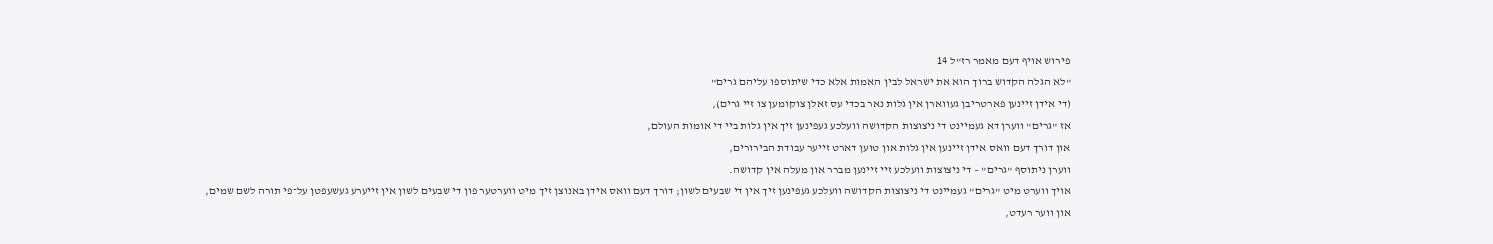פירוש אויף דעם מאמר רז"ל 14
"לא הגלה הקדוש ברוך הוא את ישראל לבין האמות אלא כדי שיתוספו עליהם גרים"
(די אידן זיינען פארטריבן געווארן אין גלות נאר בכדי עס זאלן צוקומען צו זיי גרים),
אז "גרים" ווערן דא געמיינט די ניצוצות הקדושה וועלכע געפינען זיך אין גלות ביי די אומות העולם,
און דורך דעם וואס אידן זיינען אין גלות און טוען דארט זייער עבודת הבירורים,
ווערן ניתוסף "גרים" – די ניצוצות וועלכע זיי זיינען מברר און מעלה אין קדושה.
אויך ווערט מיט "גרים" געמיינט די ניצוצות הקדושה וועלכע געפינען זיך אין די שבעים לשון; דורך דעם וואס אידן באנוצן זיך מיט ווערטער פון די שבעים לשון אין זייערע געשעפטן על־פי תורה לשם שמים,
און ווער רעדט,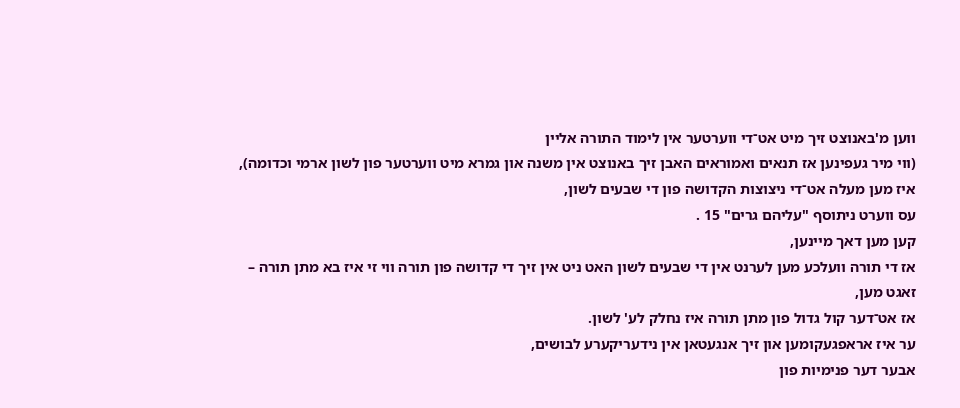ווען מ'באנוצט זיך מיט אט־די ווערטער אין לימוד התורה אליין
(ווי מיר געפינען אז תנאים ואמוראים האבן זיך באנוצט אין משנה און גמרא מיט ווערטער פון לשון ארמי וכדומה),
איז מען מעלה אט־די ניצוצות הקדושה פון די שבעים לשון,
עס ווערט ניתוסף "עליהם גרים" 15 .
קען מען דאך מיינען,
אז די תורה וועלכע מען לערנט אין די שבעים לשון האט ניט אין זיך די קדושה פון תורה ווי זי איז בא מתן תורה – זאגט מען,
אז אט־דער קול גדול פון מתן תורה איז נחלק לע' לשון.
ער איז אראפגעקומען און זיך אנגעטאן אין נידעריקערע לבושים,
אבער דער פנימיות פון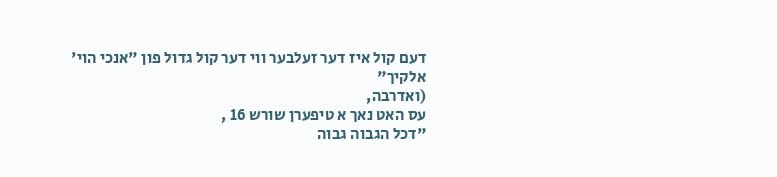דעם קול איז דער זעלבער ווי דער קול גדול פון "אנכי הוי' אלקיך"
(ואדרבה,
עס האט נאך א טיפערן שורש 16 ,
"דכל הגבוה גבוה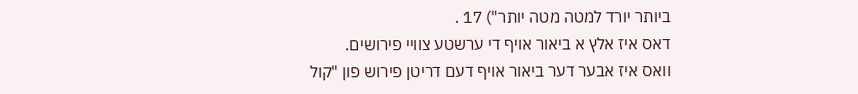ביותר יורד למטה מטה יותר") 17 .
דאס איז אלץ א ביאור אויף די ערשטע צוויי פירושים.
וואס איז אבער דער ביאור אויף דעם דריטן פירוש פון "קול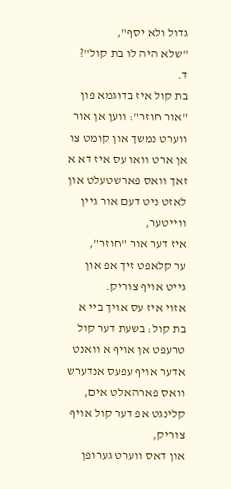גדול ולא יסף",
"שלא היה לו בת קול"?
ד.
בת קול איז בדוגמא פון "אור חוזר": ווען אן אור ווערט נמשך און קומט צו אן ארט וואו עס איז דא א זאך וואס פארשטעלט און לאזט ניט דעם אור גיין ווייטער,
איז דער אור "חוזר",
ער קלאפט זיך אפ און גייט אויף צוריק.
אזוי איז עס אויך ביי א בת קול: בשעת דער קול טרעפט אן אויף א וואנט אדער אויף עפעס אנדערש וואס פארהאלט אים,
קלינגט אפ דער קול אויף צוריק,
און דאס ווערט גערופן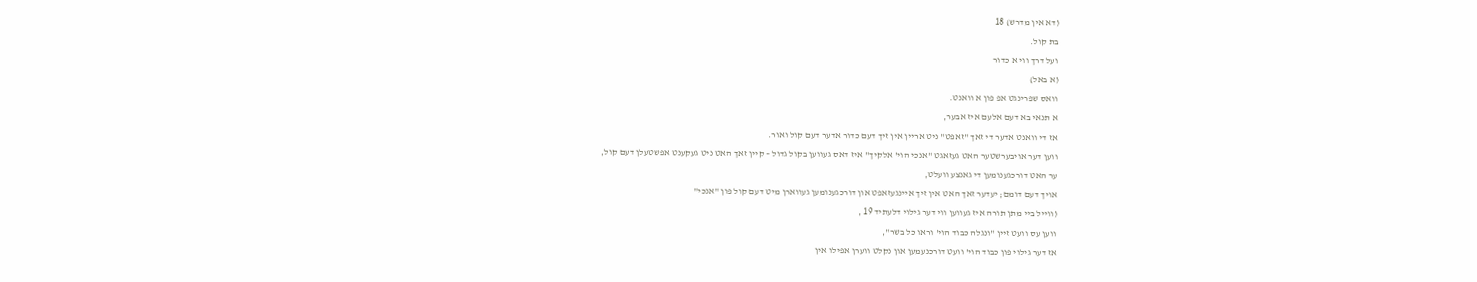(דא אין מדרש) 18
בת קול.
ועל דרך ווי א כדור
(א באל)
וואס שפרינגט אפ פון א וואנט.
א תנאי בא דעם אלעם איז אבער,
אז די וואנט אדער די זאך "זאפט" ניט אריין אין זיך דעם כדור אדער דעם קול ואור.
ווען דער אויבערשטער האט געזאגט "אנכי הוי' אלקיך" איז דאס געווען בקול גדול – קיין זאך האט ניט געקענט אפשטעלן דעם קול,
ער האט דורכגענומען די גאנצע וועלט,
אויך דעם דומם; יעדער זאך האט אין זיך איינגעזאפט און דורכגענומען געווארן מיט דעם קול פון "אנכי"
(ווייל ביי מתן תורה איז געווען ווי דער גילוי דלעתיד 19 ,
ווען עס וועט זיין "ונגלה כבוד הוי' וראו כל בשר",
אז דער גילוי פון כבוד הוי' וועט דורכנעמען און נקלט ווערן אפילו אין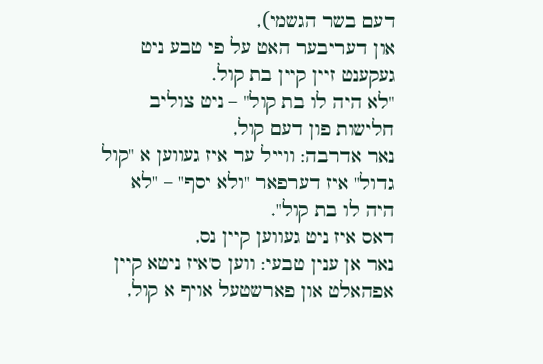דעם בשר הגשמי),
און דעריבער האט על פי טבע ניט געקענט זיין קיין בת קול.
"לא היה לו בת קול" – ניט צוליב חלישות פון דעם קול,
נאר אדרבה: ווייל ער איז געווען א "קול גדול" איז דערפאר "ולא יסף" – "לא היה לו בת קול".
דאס איז ניט געווען קיין נס,
נאר אן ענין טבעי: ווען ס'איז ניטא קיין אפהאלט און פארשטעל אויף א קול,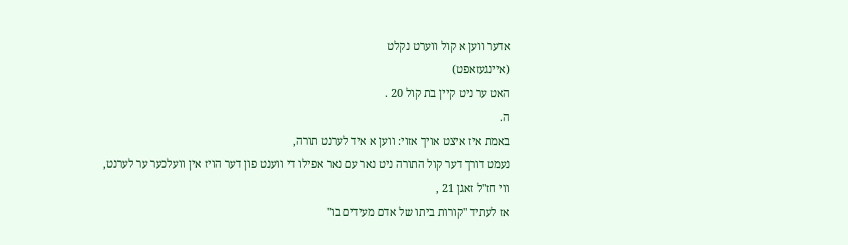אדער ווען א קול ווערט נקלט
(איינגעזאפט)
האט ער ניט קיין בת קול 20 .
ה.
באמת איז איצט אויך אזוי: ווען א איד לערנט תורה,
נעמט דורך דער קול התורה ניט נאר עם נאר אפילו די ווענט פון דער הויז אין וועלכער ער לערנט,
ווי חז"ל זאגן 21 ,
אז לעתיד "קורות ביתו של אדם מעידים בו"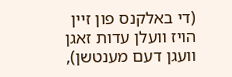(די באלקנס פון זיין הויז וועלן עדות זאגן וועגן דעם מענטשן),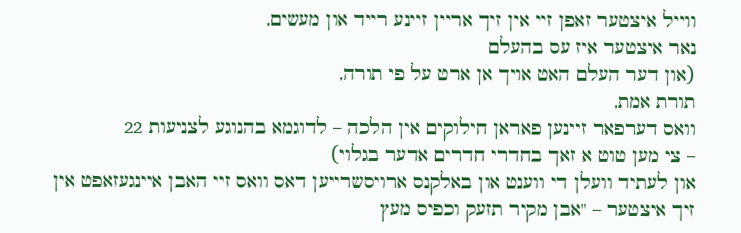ווייל איצטער זאפן זיי אין זיך אריין זיינע רייד און מעשים,
נאר איצטער איז עס בהעלם
(און דער העלם האט אויך אן ארט על פי תורה,
תורת אמת,
וואס דערפאר זיינען פאראן חילוקים אין הלכה – לדוגמא בהנוגע לצניעות 22
– צי מען טוט א זאך בחדרי חדרים אדער בגלוי)
און לעתיד וועלן די ווענט און באלקנס ארויסשרייען דאס וואס זיי האבן איינגעזאפט אין זיך איצטער – "אבן מקיר תזעק וכפיס מעץ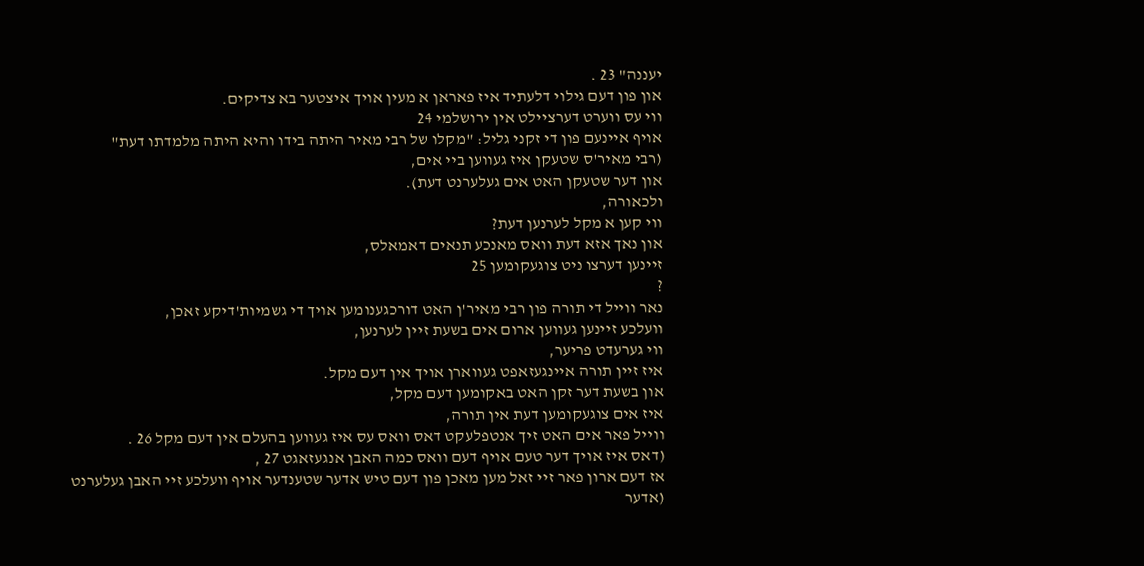יעננה" 23 .
און פון דעם גילוי דלעתיד איז פאראן א מעין אויך איצטער בא צדיקים.
ווי עס ווערט דערציילט אין ירושלמי 24
אויף איינעם פון די זקני גליל: "מקלו של רבי מאיר היתה בידו והיא היתה מלמדתו דעת"
(רבי מאיר'ס שטעקן איז געווען ביי אים,
און דער שטעקן האט אים געלערנט דעת).
ולכאורה,
ווי קען א מקל לערנען דעת?
און נאך אזא דעת וואס מאנכע תנאים דאמאלס,
זיינען דערצו ניט צוגעקומען 25
?
נאר ווייל די תורה פון רבי מאיר'ן האט דורכגענומען אויך די גשמיות'דיקע זאכן,
וועלכע זיינען געווען ארום אים בשעת זיין לערנען,
ווי גערעדט פריער,
איז זיין תורה איינגעזאפט געווארן אויך אין דעם מקל.
און בשעת דער זקן האט באקומען דעם מקל,
איז אים צוגעקומען דעת אין תורה,
ווייל פאר אים האט זיך אנטפלעקט דאס וואס עס איז געווען בהעלם אין דעם מקל 26 .
(דאס איז אויך דער טעם אויף דעם וואס כמה האבן אנגעזאגט 27 ,
אז דעם ארון פאר זיי זאל מען מאכן פון דעם טיש אדער שטענדער אויף וועלכע זיי האבן געלערנט
(אדער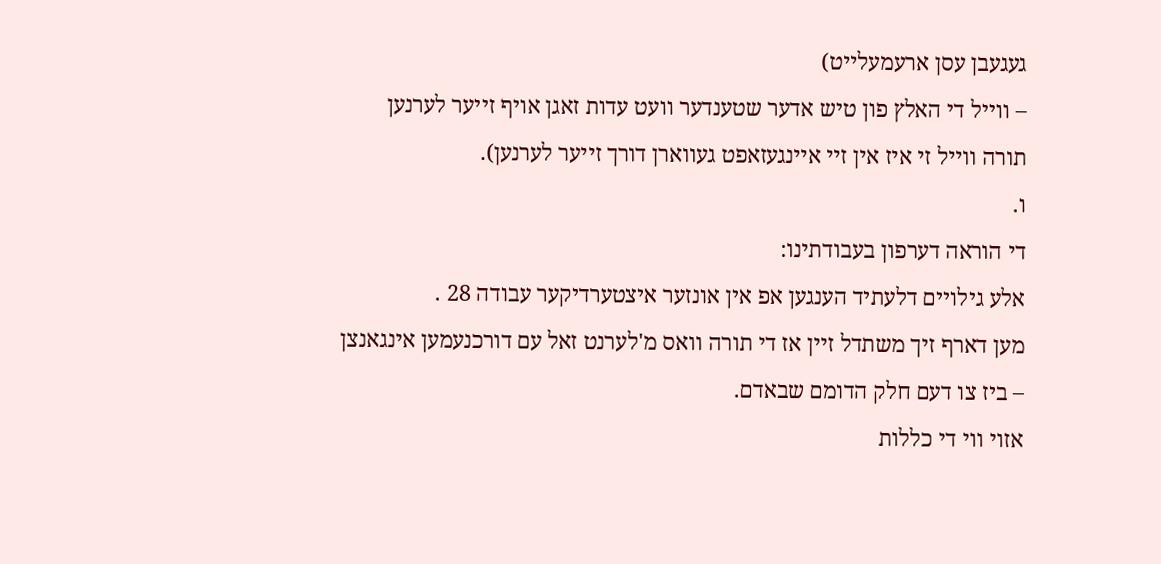געגעבן עסן ארעמעלייט)
– ווייל די האלץ פון טיש אדער שטענדער וועט עדות זאגן אויף זייער לערנען תורה ווייל זי איז אין זיי איינגעזאפט געווארן דורך זייער לערנען).
ו.
די הוראה דערפון בעבודתינו:
אלע גילויים דלעתיד הענגען אפ אין אונזער איצטערדיקער עבודה 28 .
מען דארף זיך משתדל זיין אז די תורה וואס מ'לערנט זאל עם דורכנעמען אינגאנצן – ביז צו דעם חלק הדומם שבאדם.
אזוי ווי די כללות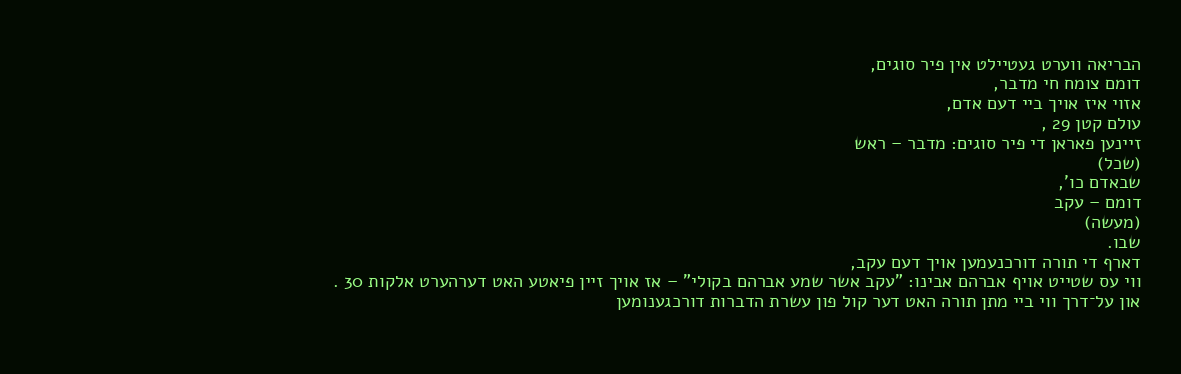הבריאה ווערט געטיילט אין פיר סוגים,
דומם צומח חי מדבר,
אזוי איז אויך ביי דעם אדם,
עולם קטן 29 ,
זיינען פאראן די פיר סוגים: מדבר – ראש
(שכל)
שבאדם כו',
דומם – עקב
(מעשה)
שבו.
דארף די תורה דורכנעמען אויך דעם עקב,
ווי עס שטייט אויף אברהם אבינו: "עקב אשר שמע אברהם בקולי" – אז אויך זיין פיאטע האט דערהערט אלקות 30 .
און על־דרך ווי ביי מתן תורה האט דער קול פון עשרת הדברות דורכגענומען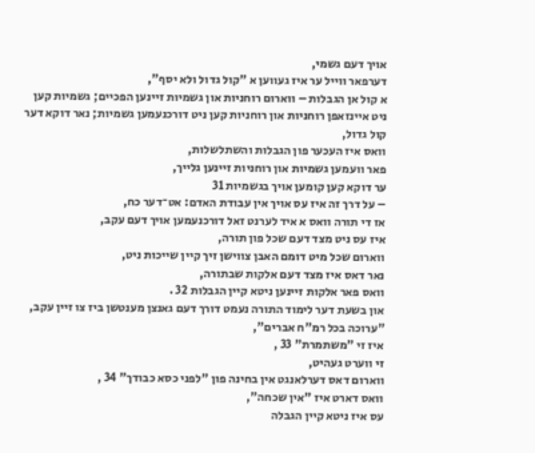אויך דעם גשמי,
דערפאר ווייל ער איז געווען א "קול גדול ולא יסף",
א קול אן הגבלות – ווארום רוחניות און גשמיות זיינען הפכיים; גשמיות קען ניט איינזאפן רוחניות און רוחניות קען ניט דורכנעמען גשמיות; נאר דוקא דער קול גדול,
וואס איז העכער פון הגבלות והשתלשלות,
פאר וועמען גשמיות און רוחניות זיינען גלייך,
ער דוקא קען קומען אויך בגשמיות 31
– על דרך זה איז עס אויך אין עבודת האדם: אט־דער כח,
אז די תורה וואס א איד לערנט זאל דורכנעמען אויך דעם עקב,
איז עס ניט מצד דעם שכל פון תורה,
ווארום שכל מיט דומם האבן צווישן זיך קיין שייכות ניט,
נאר דאס איז מצד דעם אלקות שבתורה,
וואס פאר אלקות זיינען ניטא קיין הגבלות 32 .
און בשעת דער לימוד התורה נעמט דורך דעם גאנצן מענטשן ביז צו זיין עקב,
"ערוכה בכל רמ"ח אברים",
איז זי "משתמרת" 33 ,
זי ווערט געהיט,
ווארום דאס דערלאנגט אין בחינה פון "לפני כסא כבודך" 34 ,
וואס דארט איז "אין שכחה",
עס איז ניטא קיין הגבלה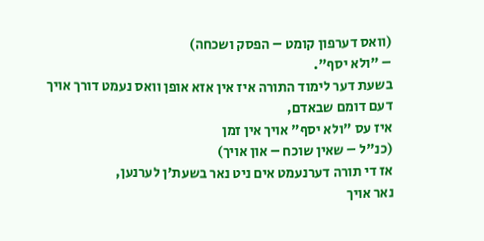(וואס דערפון קומט – הפסק ושכחה)
– "ולא יסף".
בשעת דער לימוד התורה איז אין אזא אופן וואס נעמט דורך אויך דעם דומם שבאדם,
איז עס "ולא יסף" אויך אין זמן
(כנ"ל – שאין שוכח – און אויך)
אז די תורה דערנעמט אים ניט נאר בשעת'ן לערנען,
נאר אויך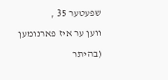שפעטער 35 ,
ווען ער איז פארנומען
(בהיתר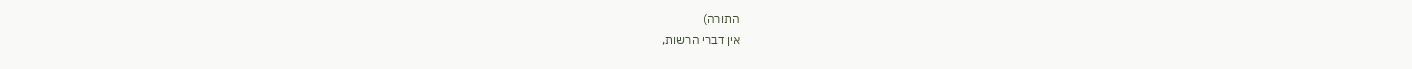התורה)
אין דברי הרשות,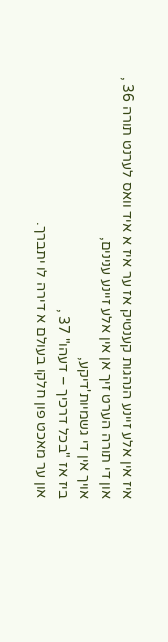איז אין אלע זיינע הנהגות קענטיק אז ער איז א איד וואס לערנט תורה 36 ,
און די תורה הערט זיך אן אין אלע זיינע ענינים,
אויך אין די גשמיות'דיקע,
ביז אז "בכל דרכיך – דעהו" 37 ,
און ער מאכט פון חלקו בעולם א דירה לו יתברך.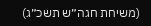(משיחת חגה״ש תשכ״ג)